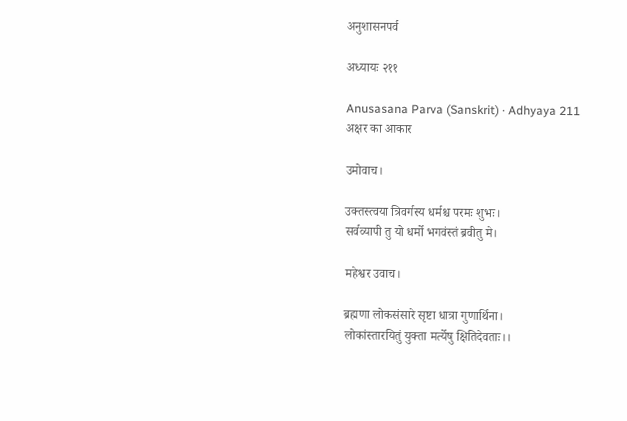अनुशासनपर्व

अध्यायः २११

Anusasana Parva (Sanskrit) · Adhyaya 211
अक्षर का आकार

उमोवाच।

उक्तस्त्वया त्रिवर्गस्य धर्मश्च परमः शुभः।
सर्वव्यापी तु यो धर्मो भगवंस्तं ब्रवीतु मे।

महेश्वर उवाच।

ब्रह्मणा लोकसंसारे सृष्टा धात्रा गुणार्थिना।
लोकांस्तारयितुं युक्ता मर्त्येषु क्षितिदेवताः।।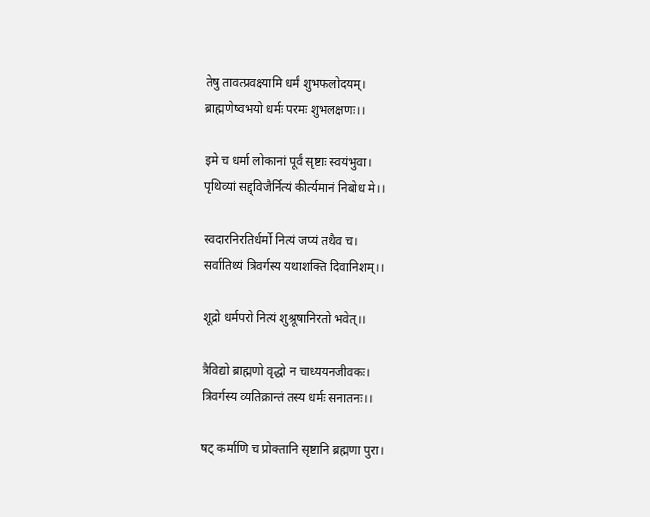तेषु तावत्प्रवक्ष्यामि धर्मं शुभफलोदयम्।
ब्राह्मणेष्वभयो धर्मः परमः शुभलक्षणः।।

इमे च धर्मा लोकानां पूर्वं सृष्टाः स्वयंभुवा।
पृथिव्यां सद्द्विजैर्नित्यं कीर्त्यमानं निबोध मे।।

स्वदारनिरतिर्धर्मो नित्यं जप्यं तथैव च।
सर्वातिथ्यं त्रिवर्गस्य यथाशक्ति दिवानिशम्।।

शूद्रो धर्मपरो नित्यं शुश्रूषानिरतो भवेत्।।

त्रैविद्यो ब्राह्मणो वृद्धो न चाध्ययनजीवकः।
त्रिवर्गस्य व्यतिक्रान्तं तस्य धर्मः सनातनः।।

षट् कर्माणि च प्रोक्तानि सृष्टानि ब्रह्मणा पुरा।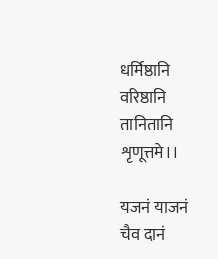धर्मिष्ठानि वरिष्ठानि तानितानि शृणूत्तमे।।

यजनं याजनं चैव दानं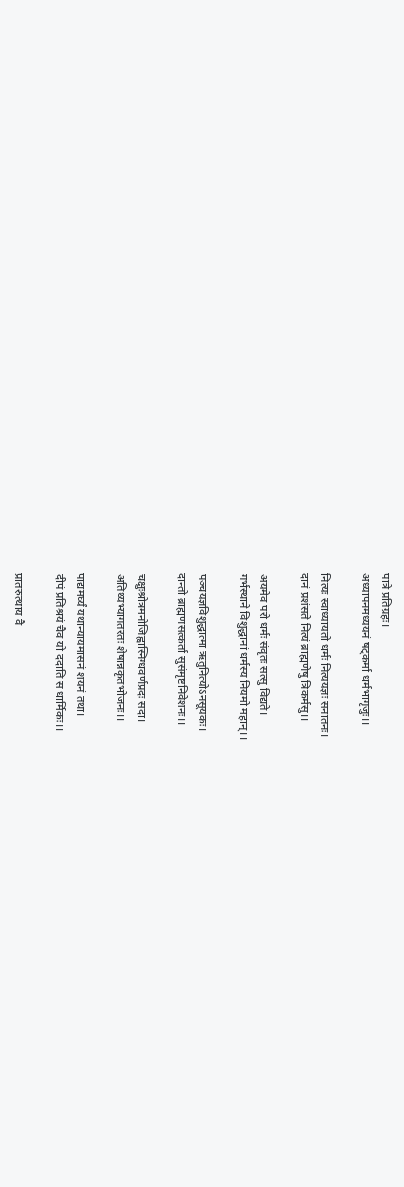पात्रे प्रतिग्रहः।
अध्यापनमध्ययनं षट्कर्मा धर्मभागृजुः।।

नित्यः स्वाध्यायतो धर्मः नित्ययज्ञः सनातनः।
दानं प्रशंसते नित्यं ब्राह्मणेषु त्रिकर्मसु।।

अयमेव परो धर्मः संवृतः सत्सु विद्यते।
गर्भस्थाने विशुद्धानां धर्मस्य नियमो महान्।।

पञ्चयज्ञविशुद्धात्मा ऋतुनित्योऽनसूयकः।
दान्तो ब्राह्मणसत्कर्ता सुसंमृष्टनिवेशनः।।

चक्षुःश्रोत्रमनोजिह्वास्निग्धवर्णप्रदः सदा।
अतिथ्यभ्यागतरतः शेषान्नकृतभोजनः।।

पाद्यमर्घ्यं यथान्यायमासनं शयनं तथा।
दीपं प्रतिश्रयं चैव यो ददाति स धार्मिकः।।

प्रातरुत्थाय वै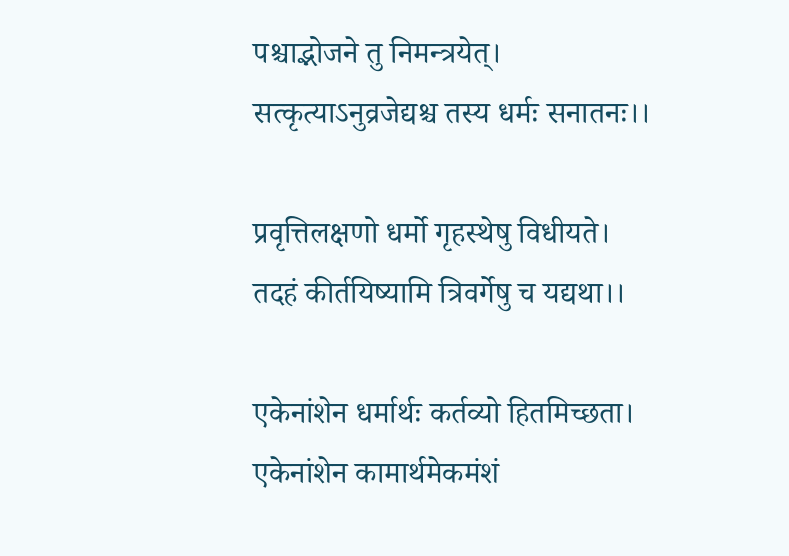पश्चाद्भोजने तु निमन्त्रयेत्।
सत्कृत्याऽनुव्रजेद्यश्च तस्य धर्मः सनातनः।।

प्रवृत्तिलक्षणो धर्मो गृहस्थेषु विधीयते।
तदहं कीर्तयिष्यामि त्रिवर्गेषु च यद्यथा।।

एकेनांशेन धर्मार्थः कर्तव्यो हितमिच्छता।
एकेनांशेन कामार्थमेकमंशं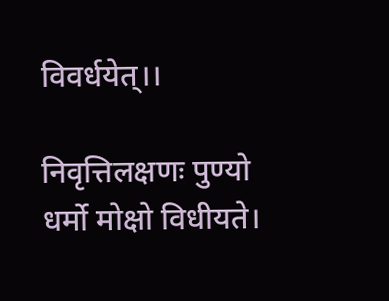विवर्धयेत्।।

निवृत्तिलक्षणः पुण्यो धर्मो मोक्षो विधीयते।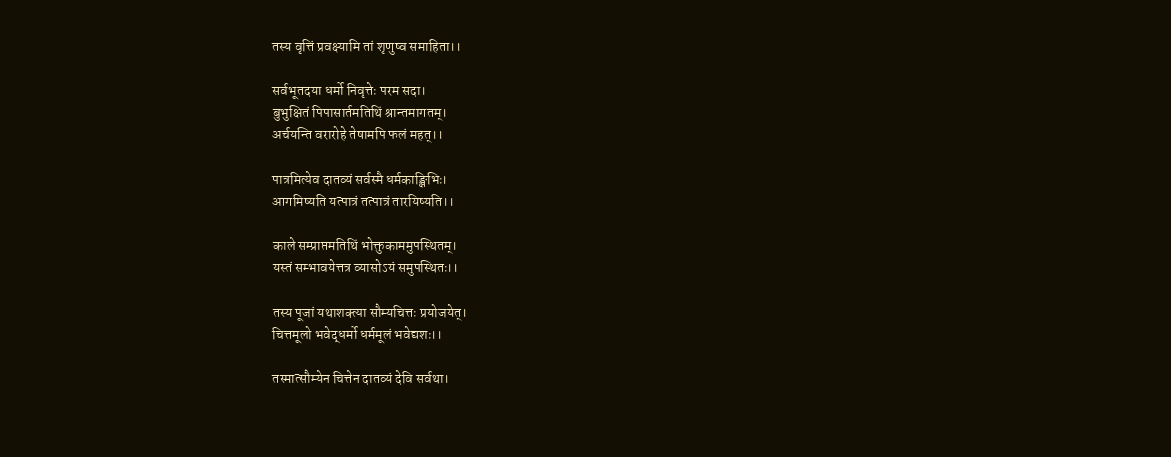तस्य वृत्तिं प्रवक्ष्यामि तां शृणुष्व समाहिता।।

सर्वभूतदया धर्मो निवृत्तेः परम सदा।
बुभुक्षितं पिपासार्तमतिथिं श्रान्तमागतम्।
अर्चयन्ति वरारोहे तेषामपि फलं महत्।।

पात्रमित्येव दातव्यं सर्वस्मै धर्मकाङ्क्षिभिः।
आगमिष्यति यत्पात्रं तत्पात्रं तारयिष्यति।।

काले सम्प्राप्तमतिथिं भोक्तुकाममुपस्थितम्।
यस्तं सम्भावयेत्तत्र व्यासोऽयं समुपस्थितः।।

तस्य पूजां यथाशक्त्या सौम्यचित्तः प्रयोजयेत्।
चित्तमूलो भवेद्धर्मो धर्ममूलं भवेद्यशः।।

तस्मात्सौम्येन चित्तेन दातव्यं देवि सर्वथा।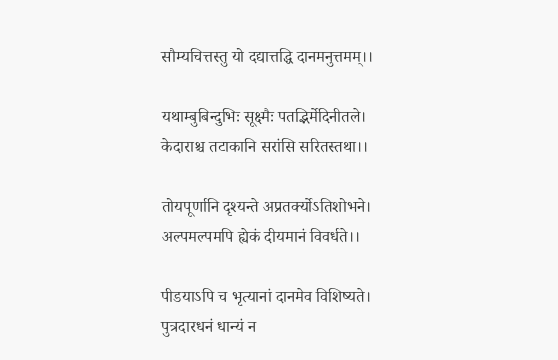सौम्यचित्तस्तु यो दद्यात्तद्धि दानमनुत्तमम्।।

यथाम्बुबिन्दुभिः सूक्ष्मैः पतद्भिर्मेदिनीतले।
केदाराश्च तटाकानि सरांसि सरितस्तथा।।

तोयपूर्णानि दृश्यन्ते अप्रतर्क्योऽतिशोभने।
अल्पमल्पमपि ह्येकं दीयमानं विवर्धते।।

पीडयाऽपि च भृत्यानां दानमेव विशिष्यते।
पुत्रदारधनं धान्यं न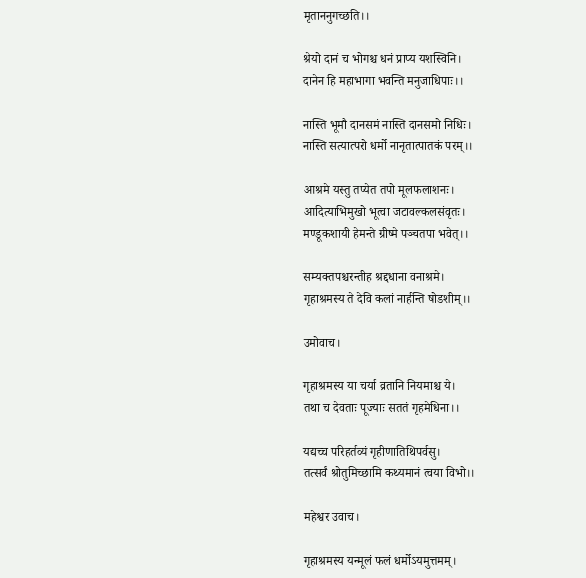मृताननुगच्छति।।

श्रेयो दानं च भोगश्च धनं प्राप्य यशस्विनि।
दानेन हि महाभागा भवन्ति मनुजाधिपाः।।

नास्ति भूमौ दानसमं नास्ति दानसमो निधिः।
नास्ति सत्यात्परो धर्मो नानृतात्पातकं परम्।।

आश्रमे यस्तु तप्येत तपो मूलफलाशनः।
आदित्याभिमुखो भूत्वा जटावल्कलसंवृतः।
मण्डूकशायी हेमन्ते ग्रीष्मे पञ्चतपा भवेत्।।

सम्यक्तपश्चरन्तीह श्रद्दधाना वनाश्रमे।
गृहाश्रमस्य ते देवि कलां नार्हन्ति षोडशीम्।।

उमोवाच।

गृहाश्रमस्य या चर्या व्रतानि नियमाश्च ये।
तथा च देवताः पूज्याः सततं गृहमेधिना।।

यद्यच्च परिहर्तव्यं गृहीणातिथिपर्वसु।
तत्सर्वं श्रोतुमिच्छामि कथ्यमानं त्वया विभो।।

महेश्वर उवाच।

गृहाश्रमस्य यन्मूलं फलं धर्मोऽयमुत्तमम्।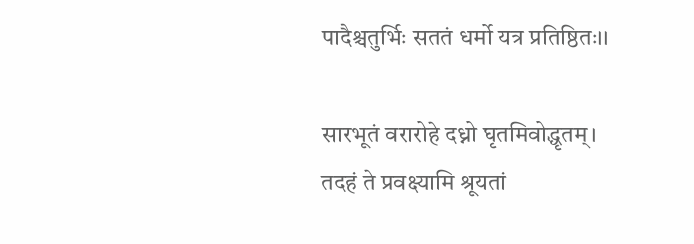पादैश्चतुर्भिः सततं धर्मो यत्र प्रतिष्ठितः।।

सारभूतं वरारोहे दध्नो घृतमिवोद्धृतम्।
तदहं ते प्रवक्ष्यामि श्रूयतां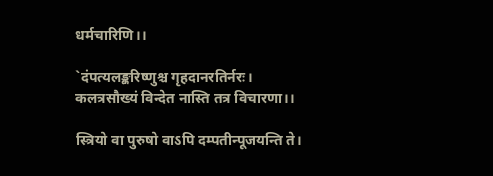धर्मचारिणि।।

`दंपत्यलङ्करिष्णुश्च गृहदानरतिर्नरः।
कलत्रसौख्यं विन्देत नास्ति तत्र विचारणा।।

स्त्रियो वा पुरुषो वाऽपि दम्पतीन्पूजयन्ति ते।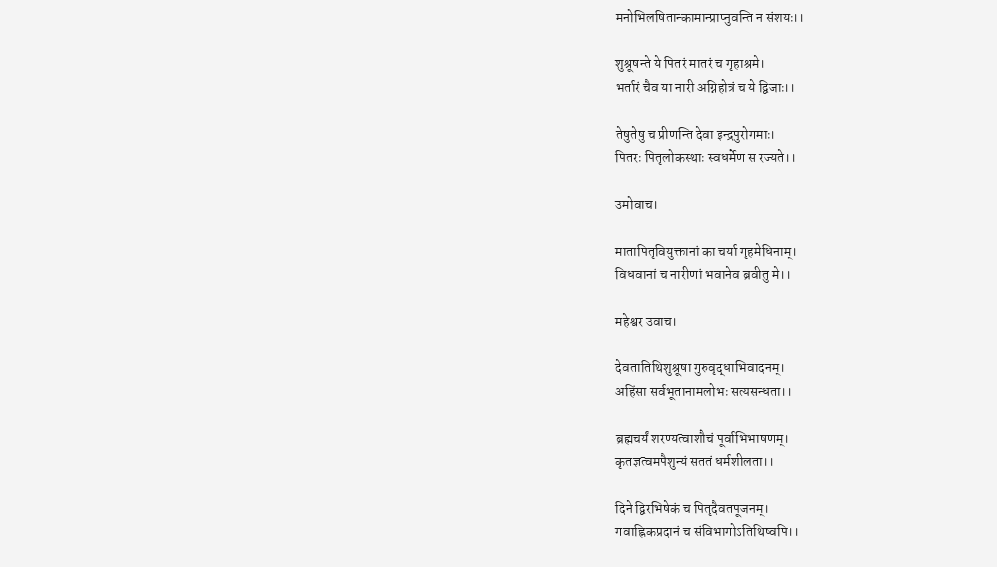मनोभिलषितान्कामान्प्राप्नुवन्ति न संशयः।।

शुश्रूषन्ते ये पितरं मातरं च गृहाश्रमे।
भर्तारं चैव या नारी अग्निहोत्रं च ये द्विजाः।।

तेषुतेषु च प्रीणन्ति देवा इन्द्रपुरोगमाः।
पितरः पितृलोकस्थाः स्वधर्मेण स रज्यते।।

उमोवाच।

मातापितृवियुक्तानां का चर्या गृहमेधिनाम्।
विधवानां च नारीणां भवानेव ब्रवीतु मे।।

महेश्वर उवाच।

देवतातिथिशुश्रूषा गुरुवृद्धाभिवादनम्।
अहिंसा सर्वभूतानामलोभः सत्यसन्धता।।

ब्रह्मचर्यं शरण्यत्वाशौचं पूर्वाभिभाषणम्।
कृतज्ञत्वमपैशुन्यं सततं धर्मशीलता।।

दिने द्विरभिषेकं च पितृदैवतपूजनम्।
गवाह्निकप्रदानं च संविभागोऽतिथिष्वपि।।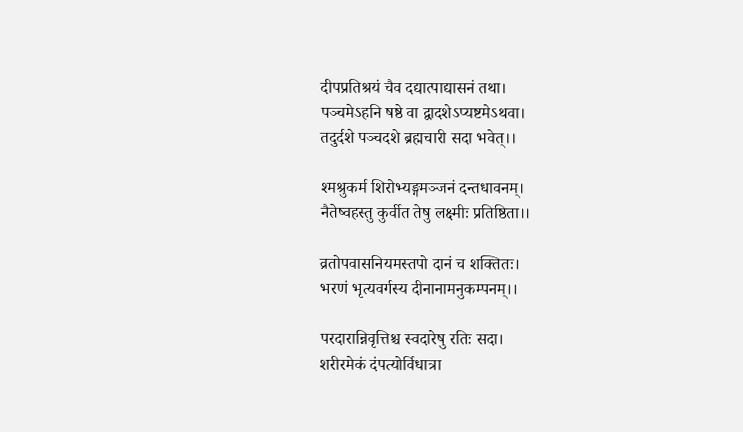दीपप्रतिश्रयं चैव दद्यात्पाद्यासनं तथा।
पञ्चमेऽहनि षष्ठे वा द्वादशेऽप्यष्टमेऽथवा।
तदुर्दशे पञ्चदशे ब्रह्मचारी सदा भवेत्।।

श्मश्रुकर्म शिरोभ्यङ्गमञ्जनं दन्तधावनम्।
नैतेष्वहस्तु कुर्वीत तेषु लक्ष्मीः प्रतिष्ठिता।।

व्रतोपवासनियमस्तपो दानं च शक्तितः।
भरणं भृत्यवर्गस्य दीनानामनुकम्पनम्।।

परदारान्निवृत्तिश्च स्वदारेषु रतिः सदा।
शरीरमेकं दंपत्योर्विधात्रा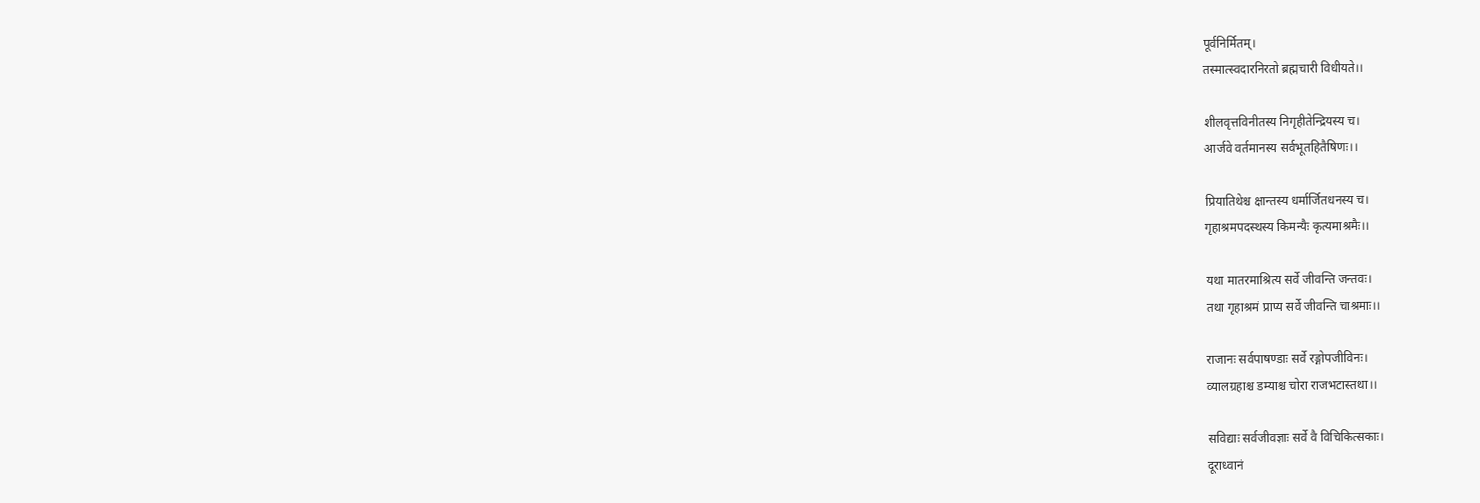पूर्वनिर्मितम्।
तस्मात्स्वदारनिरतो ब्रह्मचारी विधीयते।।

शीलवृत्तविनीतस्य निगृहीतेन्द्रियस्य च।
आर्जवे वर्तमानस्य सर्वभूतहितैषिणः।।

प्रियातिथेश्च क्षान्तस्य धर्मार्जितधनस्य च।
गृहाश्रमपदस्थस्य किमन्यैः कृत्यमाश्रमैः।।

यथा मातरमाश्रित्य सर्वे जीवन्ति जन्तवः।
तथा गृहाश्रमं प्राप्य सर्वे जीवन्ति चाश्रमाः।।

राजानः सर्वपाषण्डाः सर्वे रङ्गोपजीविनः।
व्यालग्रहाश्च डम्याश्च चोरा राजभटास्तथा।।

सविद्याः सर्वजीवज्ञाः सर्वे वै विचिकित्सकाः।
दूराध्वानं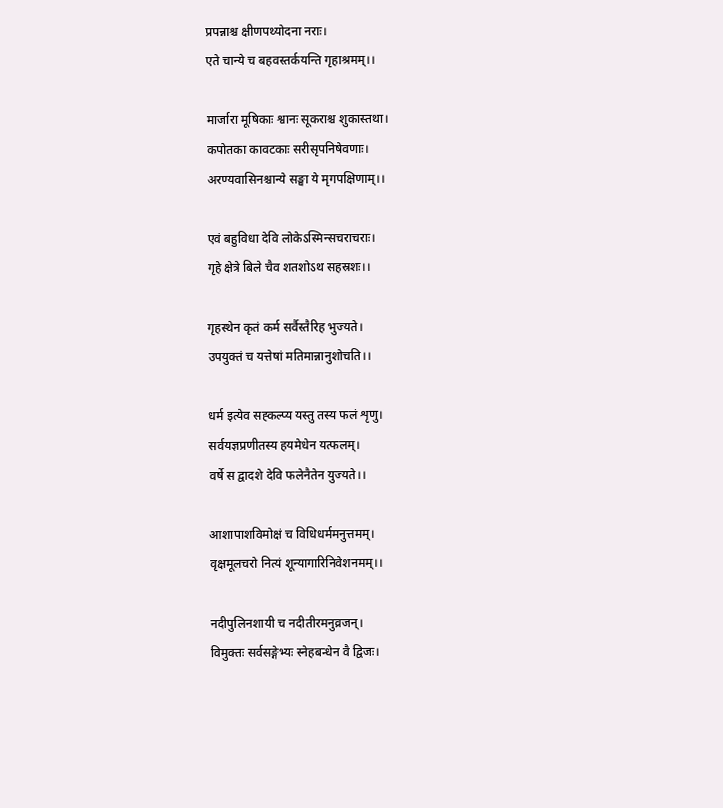प्रपन्नाश्च क्षीणपथ्योदना नराः।
एते चान्ये च बहवस्तर्कयन्ति गृहाश्रमम्।।

मार्जारा मूषिकाः श्वानः सूकराश्च शुकास्तथा।
कपोतका कावटकाः सरीसृपनिषेवणाः।
अरण्यवासिनश्चान्ये सङ्घा ये मृगपक्षिणाम्।।

एवं बहुविधा देवि लोकेऽस्मिन्सचराचराः।
गृहे क्षेत्रे बिले चैव शतशोऽथ सहस्रशः।।

गृहस्थेन कृतं कर्म सर्वैस्तैरिह भुज्यते।
उपयुक्तं च यत्तेषां मतिमान्नानुशोचति।।

धर्म इत्येव सह्कल्प्य यस्तु तस्य फलं शृणु।
सर्वयज्ञप्रणीतस्य हयमेधेन यत्फलम्।
वर्षे स द्वादशे देवि फलेनैतेन युज्यते।।

आशापाशविमोक्षं च विधिधर्ममनुत्तमम्।
वृक्षमूलचरो नित्यं शून्यागारिनिवेशनमम्।।

नदीपुलिनशायी च नदीतीरमनुव्रजन्।
विमुक्तः सर्वसङ्गेभ्यः स्नेहबन्धेन वै द्विजः।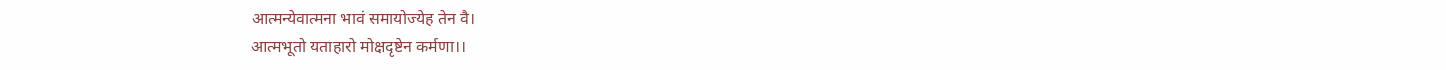आत्मन्येवात्मना भावं समायोज्येह तेन वै।
आत्मभूतो यताहारो मोक्षदृष्टेन कर्मणा।।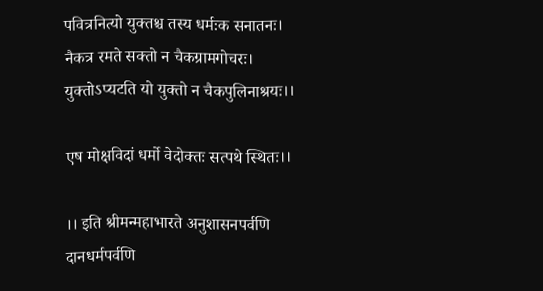पवित्रनित्यो युक्तश्च तस्य धर्मःक सनातनः।
नैकत्र रमते सक्तो न चैकग्रामगोचरः।
युक्तोऽप्यटति यो युक्तो न चैकपुलिनाश्रयः।।

एष मोक्षविदां धर्मो वेदोक्तः सत्पथे स्थितः।।

।। इति श्रीमन्महाभारते अनुशासनपर्वणि
दानधर्मपर्वणि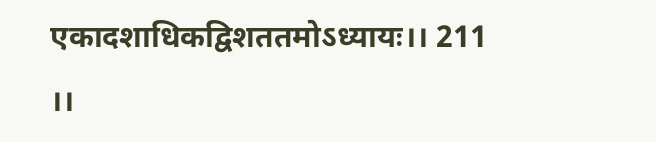एकादशाधिकद्विशततमोऽध्यायः।। 211 ।।